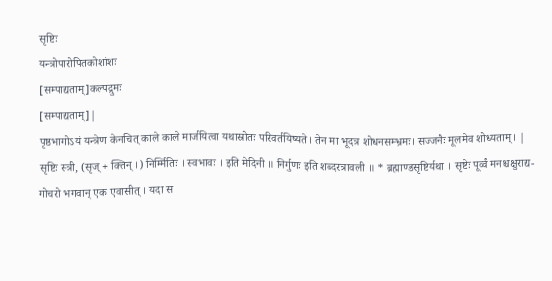सृष्टिः
यन्त्रोपारोपितकोशांशः
[सम्पाद्यताम्]कल्पद्रुमः
[सम्पाद्यताम्]|
पृष्ठभागोऽयं यन्त्रेण केनचित् काले काले मार्जयित्वा यथास्रोतः परिवर्तयिष्यते। तेन मा भूदत्र शोधनसम्भ्रमः। सज्जनैः मूलमेव शोध्यताम्। |
सृष्टिः स्त्री, (सृज् + क्तिन् ।) निर्म्मितिः । स्वभावः । इति मेदिनी ॥ निर्गुणः इति शब्दरत्रावली ॥ * ब्रह्माण्डसृष्टिर्यथा । सृष्टेः पूर्व्वं मनश्चक्षुराद्य- गोचरो भगवान् एक एवासीत् । यदा स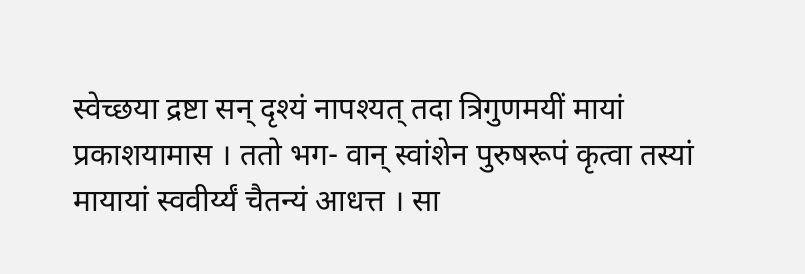स्वेच्छया द्रष्टा सन् दृश्यं नापश्यत् तदा त्रिगुणमयीं मायां प्रकाशयामास । ततो भग- वान् स्वांशेन पुरुषरूपं कृत्वा तस्यां मायायां स्ववीर्य्यं चैतन्यं आधत्त । सा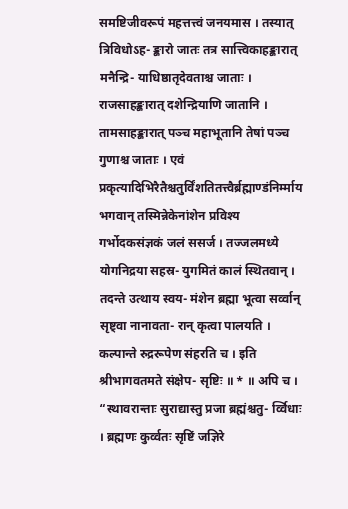समष्टिजीवरूपं महत्तत्त्वं जनयमास । तस्यात् त्रिविधोऽह- ङ्कारो जातः तत्र सात्त्विकाहङ्कारात् मनैन्द्रि- याधिष्ठातृदेवताश्च जाताः । राजसाहङ्कारात् दशेन्द्रियाणि जातानि । तामसाहङ्कारात् पञ्च महाभूतानि तेषां पञ्च गुणाश्च जाताः । एवं प्रकृत्यादिभिरैतैश्चतुर्विंशतितत्त्वैर्ब्रह्माण्डंनिर्म्माय भगवान् तस्मिन्नेकेनांशेन प्रविश्य गर्भोदकसंज्ञकं जलं ससर्ज । तज्जलमध्ये योगनिद्रया सहस्र- युगमितं कालं स्थितवान् । तदन्ते उत्थाय स्वय- मंशेन ब्रह्मा भूत्वा सर्व्वान् सृष्ट्वा नानावता- रान् कृत्वा पालयति । कल्पान्ते रुद्ररूपेण संहरति च । इति श्रीभागवतमते संक्षेप- सृष्टिः ॥ * ॥ अपि च । “स्थावरान्ताः सुराद्यास्तु प्रजा ब्रह्मंश्चतु- र्व्विधाः । ब्रह्मणः कुर्व्वतः सृष्टिं जज्ञिरे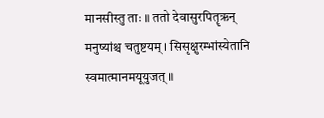मानसीस्तु ताः ॥ ततो देवासुरपितॄऋन् मनुष्यांश्च चतुष्टयम् । सिसृक्षुरम्भांस्येतानि स्वमात्मानमयूयुजत् ॥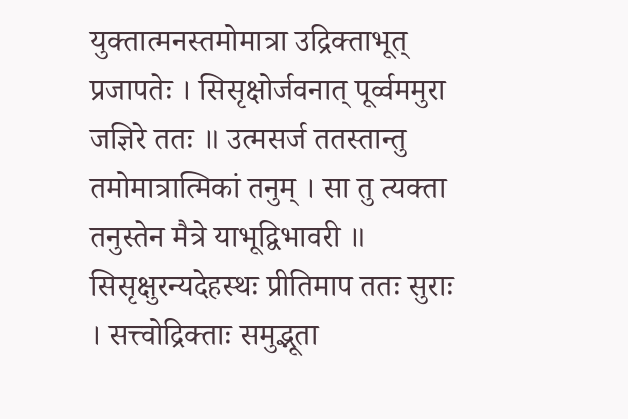युक्तात्मनस्तमोमात्रा उद्रिक्ताभूत् प्रजापतेः । सिसृक्षोर्जवनात् पूर्व्वममुरा जज्ञिरे ततः ॥ उत्मसर्ज ततस्तान्तु तमोमात्रात्मिकां तनुम् । सा तु त्यक्ता तनुस्तेन मैत्रे याभूद्विभावरी ॥ सिसृक्षुरन्यदेहस्थः प्रीतिमाप ततः सुराः । सत्त्वोद्रिक्ताः समुद्भूता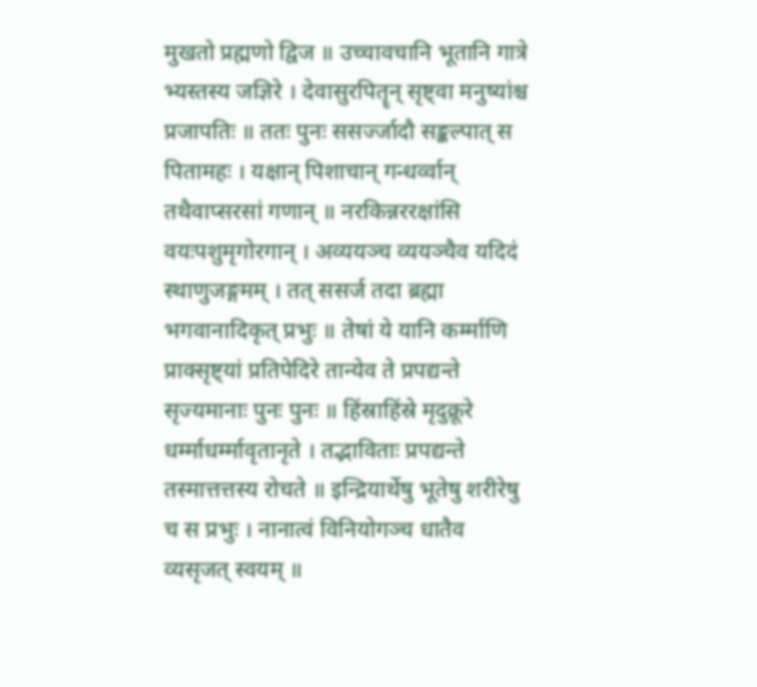मुखतो प्रह्मणो द्विज ॥ उच्चावचानि भूतानि गात्रे भ्यस्तस्य जज्ञिरे । देवासुरपितॄन् सृष्ट्वा मनुष्यांश्च प्रजापतिः ॥ ततः पुनः ससर्ज्जादौ सङ्कल्पात् स पितामहः । यक्षान् पिशाचान् गन्धर्व्वान् तथैवाप्सरसां गणान् ॥ नरकिन्नररक्षांसि वयःपशुमृगोरगान् । अव्ययञ्च व्ययञ्चैव यदिदं स्थाणुजङ्गमम् । तत् ससर्ज तदा ब्रह्मा भगवानादिकृत् प्रभुः ॥ तेषां ये यानि कर्म्माणि प्राक्सृष्ट्यां प्रतिपेदिरे तान्येव ते प्रपद्यन्ते सृज्यमानाः पुनः पुनः ॥ हिंस्राहिंस्रे मृदुक्रूरे धर्म्माधर्म्मावृतानृते । तद्भाविताः प्रपद्यन्ते तस्मात्तत्तस्य रोचते ॥ इन्द्रियार्थेषु भूतेषु शरीरेषु च स प्रभुः । नानात्वं विनियोगञ्च धातैव व्यसृजत् स्वयम् ॥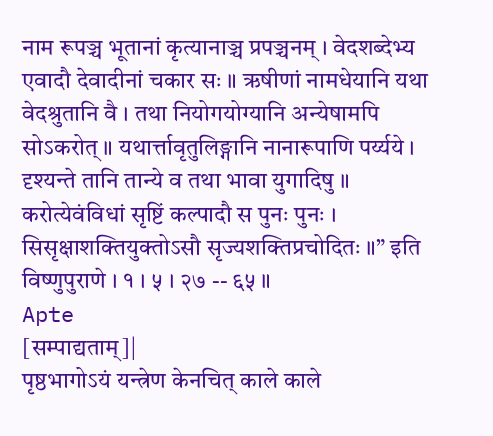नाम रूपञ्च भूतानां कृत्यानाञ्च प्रपञ्चनम् । वेदशब्देभ्य एवादौ देवादीनां चकार सः ॥ ऋषीणां नामधेयानि यथा वेदश्रुतानि वै । तथा नियोगयोग्यानि अन्येषामपि सोऽकरोत् ॥ यथार्त्तावृतुलिङ्गानि नानारूपाणि पर्य्यये । दृश्यन्ते तानि तान्ये व तथा भावा युगादिषु ॥ करोत्येवंविधां सृष्टिं कल्पादौ स पुनः पुनः । सिसृक्षाशक्तियुक्तोऽसौ सृज्यशक्तिप्रचोदितः ॥” इति विष्णुपुराणे । १ । ५ । २७ -- ६५ ॥
Apte
[सम्पाद्यताम्]|
पृष्ठभागोऽयं यन्त्रेण केनचित् काले काले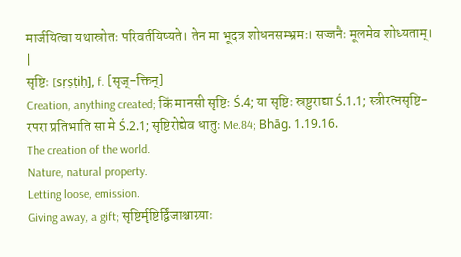मार्जयित्वा यथास्रोतः परिवर्तयिष्यते। तेन मा भूदत्र शोधनसम्भ्रमः। सज्जनैः मूलमेव शोध्यताम्। |
सृष्टिः [sṛṣṭiḥ], f. [सृज्-क्तिन्]
Creation, anything created; किं मानसी सृष्टिः Ś.4; या सृष्टिः स्रष्टुराद्या Ś.1.1; स्त्रीरत्नसृष्टि- रपरा प्रतिभाति सा मे Ś.2.1; सृष्टिरोद्येव धातुः Me.84; Bhāg. 1.19.16.
The creation of the world.
Nature, natural property.
Letting loose, emission.
Giving away, a gift; सृष्टिर्मृष्टिर्द्विजाश्चाग्र्याः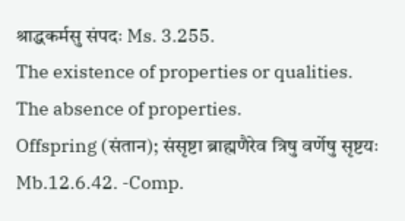श्राद्धकर्मसु संपदः Ms. 3.255.
The existence of properties or qualities.
The absence of properties.
Offspring (संतान); संसृष्टा ब्राह्मणैरेव त्रिषु वर्णेषु सृष्टयः Mb.12.6.42. -Comp.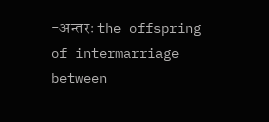-अन्तरः the offspring of intermarriage between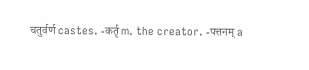चतुर्वर्ण castes. -कर्तृ m. the creator. -पत्तनम् a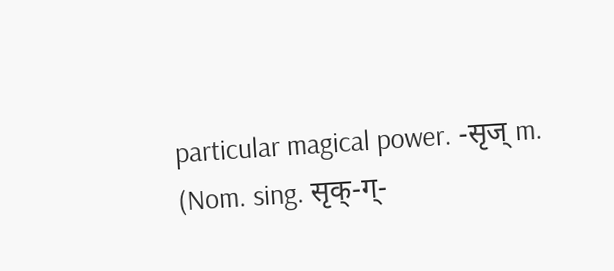particular magical power. -सृज् m. (Nom. sing. सृक्-ग्-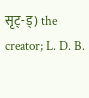सृट्-ड्) the creator; L. D. B.